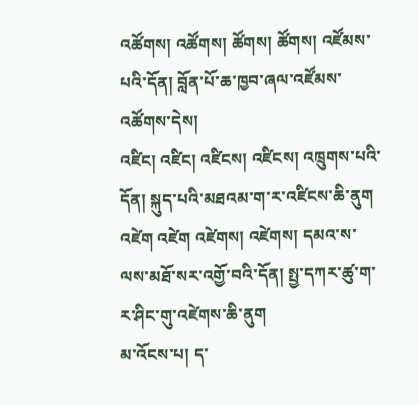འཚོགས། འཚོགས། ཚོགས། ཚོགས། འཛོམས་པའི་དོན། བློན་པོ་ཆ་ཁྱབ་ཞལ་འཛོམས་འཚོགས་དེས།
འཛིང། འཛིང། འཛིངས། འཛིངས། འཁྲུགས་པའི་དོན། སྐུད་པའི་མཐའམ་ག་ར་འཛིངས་ཆི་ནུག
འཛེག འཛེག འཛེགས། འཛེགས། དམའ་ས་ལས་མཐོ་སར་འགྱོ་བའི་དོན། སྤྱ་དཀར་ཚུ་ག་ར་ཤིང་གུ་འཛེགས་ཆི་ནུག
མ་འོངས་པ། ད་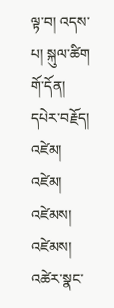ལྟ་བ། འདས་པ། སྐུལ་ཚིག གོ་དོན། དཔེར་བརྗོད།
འཛེམ། འཛེམ། འཛེམས། འཛེམས། འཚེར་སྣང་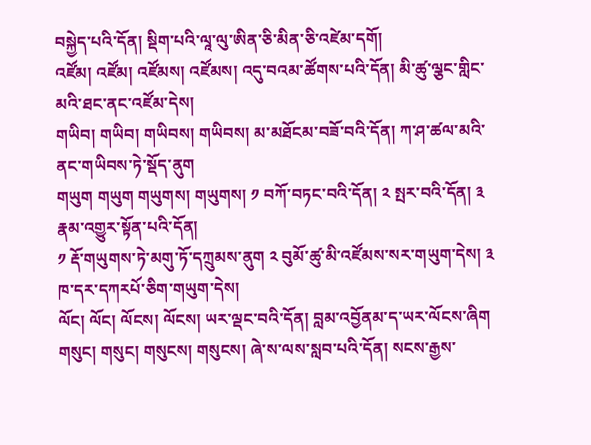བསྐྱེད་པའི་དོན། སྡིག་པའི་ལཱ་ལུ་ཨིན་ཅི་མིན་ཅི་འཛེམ་དགོ།
འཛོམ། འཛོམ། འཛོམས། འཛོམས། འདུ་བའམ་ཚོགས་པའི་དོན། མི་ཚུ་ལྕང་གླིང་མའི་ཐང་ནང་འཛོམ་དེས།
གཡིབ། གཡིབ། གཡིབས། གཡིབས། མ་མཐོངམ་བཟོ་བའི་དོན། ཀ་ཤ་ཚལ་མའི་ནང་གཡིབས་ཏེ་སྡོད་ནུག
གཡུག གཡུག གཡུགས། གཡུགས། ༡ བཀོ་བཏང་བའི་དོན། ༢ སྤར་བའི་དོན། ༣ རྣམ་འགྱུར་སྟོན་པའི་དོན།
༡ རྡོ་གཡུགས་ཏེ་མགུ་ཏོ་དཀྲུམས་ནུག ༢ བུམོ་ཚུ་མི་འཛོམས་སར་གཡུག་དེས། ༣ ཁ་དར་དཀརཔོ་ཅིག་གཡུག་དེས།
ལོང། ལོང། ལོངས། ལོངས། ཡར་ལྡང་བའི་དོན། བླམ་འབྱོནམ་ད་ཡར་ལོངས་ཞིག
གསུང། གསུང། གསུངས། གསུངས། ཞེ་ས་ལས་སླབ་པའི་དོན། སངས་རྒྱས་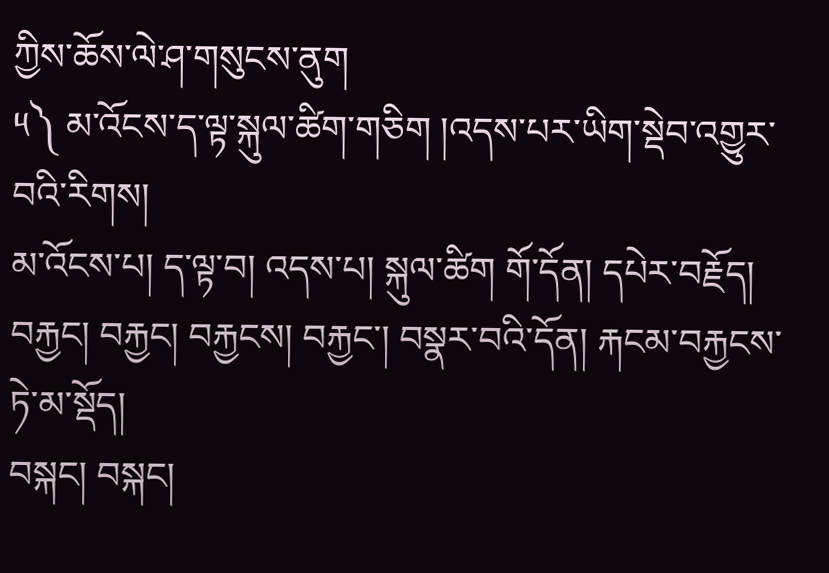ཀྱིས་ཆོས་ལེ་ཤ་གསུངས་ནུག
༥༽ མ་འོངས་ད་ལྟ་སྐུལ་ཚིག་གཅིག །འདས་པར་ཡིག་སྡེབ་འགྱུར་བའི་རིགས།
མ་འོངས་པ། ད་ལྟ་བ། འདས་པ། སྐུལ་ཚིག གོ་དོན། དཔེར་བརྗོད།
བརྐྱང། བརྐྱང། བརྐྱངས། བརྐྱང་། བསྣར་བའི་དོན། རྐངམ་བརྐྱངས་ཏེ་མ་སྡོད།
བསྐང། བསྐང།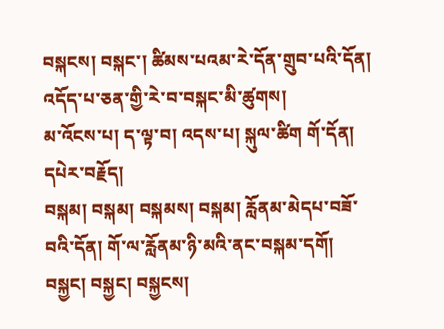བསྐངས། བསྐང་། ཚིམས་པའམ་རེ་དོན་གྲུབ་པའི་དོན། འདོད་པ་ཅན་གྱི་རེ་བ་བསྐང་མི་ཚུགས།
མ་འོངས་པ། ད་ལྟ་བ། འདས་པ། སྐུལ་ཚིག གོ་དོན། དཔེར་བརྗོད།
བསྐམ། བསྐམ། བསྐམས། བསྐམ། རློནམ་མེདཔ་བཟོ་བའི་དོན། གོ་ལ་རློནམ་ཉི་མའི་ནང་བསྐམ་དགོ།
བསྐྱང། བསྐྱང། བསྐྱངས།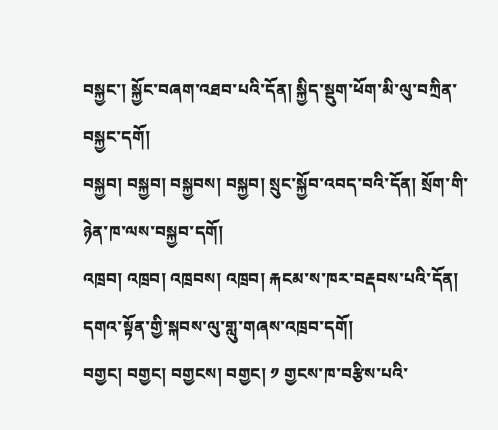བསྐྱང་། སྐྱོང་བཞག་འཐབ་པའི་དོན། སྐྱིད་སྡུག་ཕོག་མི་ལུ་བཀྲིན་བསྐྱང་དགོ།
བསྐྱབ། བསྐྱབ། བསྐྱབས། བསྐྱབ། སྲུང་སྐྱོབ་འབད་བའི་དོན། སྲོག་གི་ཉེན་ཁ་ལས་བསྐྱབ་དགོ།
འཁྲབ། འཁྲབ། འཁྲབས། འཁྲབ། རྐངམ་ས་ཁར་བརྡབས་པའི་དོན། དགའ་སྟོན་གྱི་སྐབས་ལུ་གླུ་གཞས་འཁྲབ་དགོ།
བགྱང། བགྱང། བགྱངས། བགྱང། ༡ གྱངས་ཁ་བརྩིས་པའི་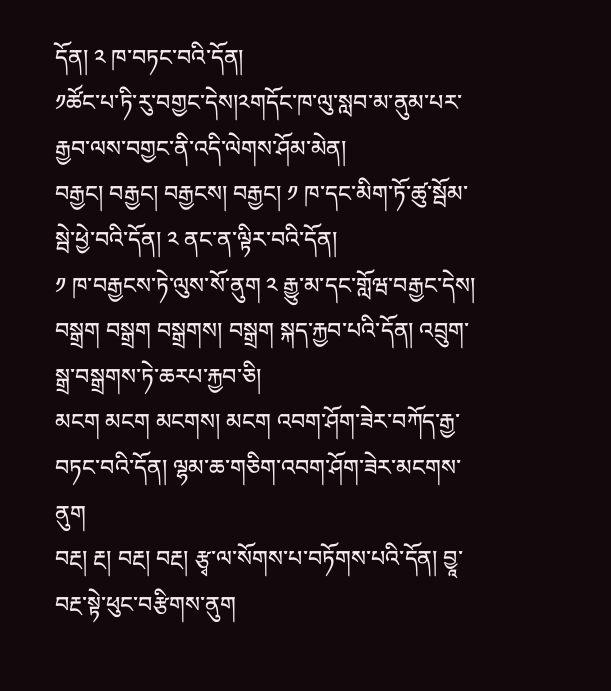དོན། ༢ ཁ་བཏང་བའི་དོན།
༡ཚོང་པ་ཏི་རུ་བགྱང་དེས།༢གདོང་ཁ་ལུ་སླབ་མ་ནུམ་པར་རྒྱབ་ལས་བགྱང་ནི་འདི་ལེགས་ཤོམ་མེན།
བརྒྱང། བརྒྱང། བརྒྱངས། བརྒྱང། ༡ ཁ་དང་མིག་ཏོ་ཚུ་སྦོམ་སྦེ་ཕྱེ་བའི་དོན། ༢ ནང་ན་ལྟིར་བའི་དོན།
༡ ཁ་བརྒྱངས་ཏེ་ལུས་སོ་ནུག ༢ རྒྱུ་མ་དང་གློཝ་བརྒྱང་དེས།
བསྒྲག བསྒྲག བསྒྲགས། བསྒྲག སྐད་རྐྱབ་པའི་དོན། འབྲུག་སྒྲ་བསྒྲགས་ཏེ་ཆརཔ་རྐྱབ་ཅི།
མངག མངག མངགས། མངག འབག་ཤོག་ཟེར་བཀོད་རྒྱ་བཏང་བའི་དོན། ལྷམ་ཆ་གཅིག་འབག་ཤོག་ཟེར་མངགས་ནུག
བརྔ། རྔ། བརྔ། བརྔ། རྩྭ་ལ་སོགས་པ་བཏོགས་པའི་དོན། བྱཱ་བརྔ་སྟེ་ཕུང་བརྩིགས་ནུག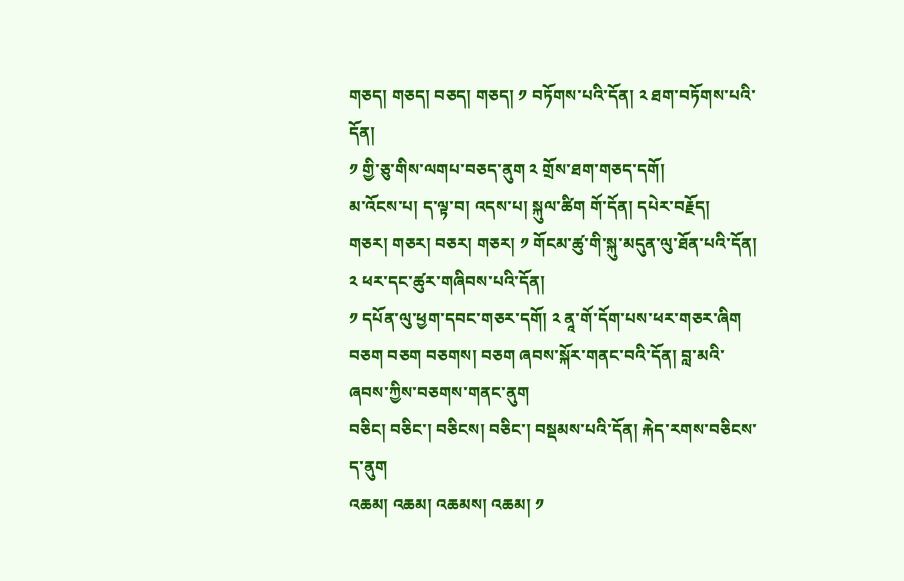གཅད། གཅད། བཅད། གཅད། ༡ བཏོགས་པའི་དོན། ༢ ཐག་བཏོགས་པའི་དོན།
༡ གྱི་ཅུ་གིས་ལགཔ་བཅད་ནུག ༢ གྲོས་ཐག་གཅད་དགོ།
མ་འོངས་པ། ད་ལྟ་བ། འདས་པ། སྐུལ་ཚིག གོ་དོན། དཔེར་བརྗོད།
གཅར། གཅར། བཅར། གཅར། ༡ གོངམ་ཚུ་གི་སྐུ་མདུན་ལུ་ཐོན་པའི་དོན། ༢ ཕར་དང་ཚུར་གཞིབས་པའི་དོན།
༡ དཔོན་ལུ་ཕྱག་དབང་གཅར་དགོ། ༢ ནཱ་གོ་དོག་པས་ཕར་གཅར་ཞིག
བཅག བཅག བཅགས། བཅག ཞབས་སྐོར་གནང་བའི་དོན། བླ་མའི་ཞབས་ཀྱིས་བཅགས་གནང་ནུག
བཅིང། བཅིང་། བཅིངས། བཅིང་། བསྡམས་པའི་དོན། རྐེད་རགས་བཅིངས་ད་ནུག
འཆམ། འཆམ། འཆམས། འཆམ། ༡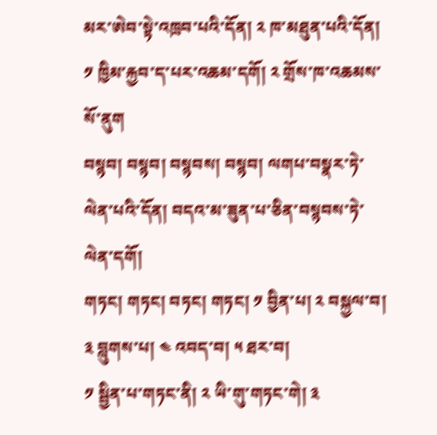མར་ཨེབ་སྟེ་འཁྲབ་པའི་དོན། ༢ ཁ་མཐུན་པའི་དོན།
༡ ཁྱིམ་རྐྱབ་ད་པར་འཆམ་དགོ། ༢ གྲོས་ཁ་འཆམས་སོ་ནུག
བསྙབ། བསྙབ། བསྙབས། བསྙབ། ལགཔ་བསྣར་ཏེ་ལེན་པའི་དོན། བདའ་མ་ཟུན་པ་ཅིན་བསྙབས་ཏེ་ལེན་དགོ།
གཏང། གཏང། བཏང། གཏང། ༡ བྱིན་པ། ༢ བསྐྱལ་བ། ༣ བླུགས་པ། ༤ འབད་བ། ༥ ཐར་བ།
༡ སྦྱིན་པ་གཏང་ནི། ༢ ཡི་གུ་གཏང་གེ། ༣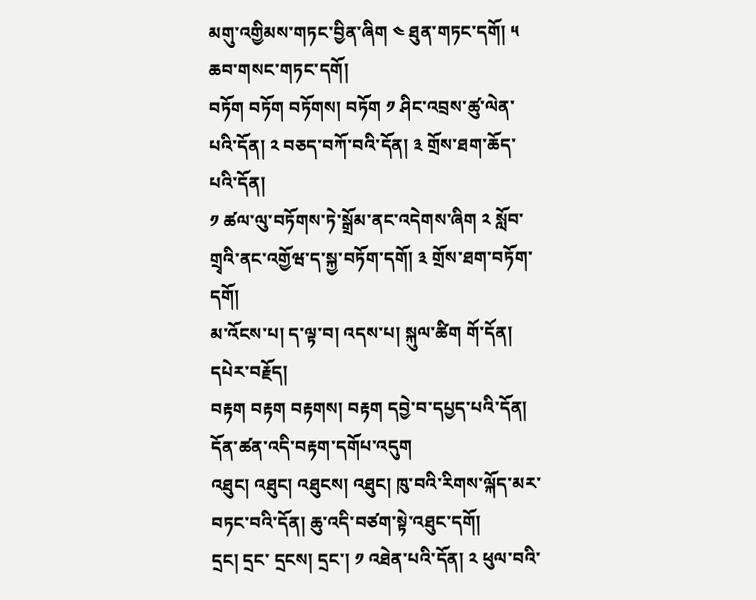མགུ་འགྱིམས་གཏང་བྱིན་ཞིག ༤ ཐུན་གཏང་དགོ། ༥ ཆབ་གསང་གཏང་དགོ།
བཏོག བཏོག བཏོགས། བཏོག ༡ ཤིང་འབྲས་ཚུ་ལེན་པའི་དོན། ༢ བཅད་བཀོ་བའི་དོན། ༣ གྲོས་ཐག་ཆོད་པའི་དོན།
༡ ཚལ་ལུ་བཏོགས་ཏེ་སྒྲོམ་ནང་འདེགས་ཞིག ༢ སློབ་གྲྭའི་ནང་འགྱོཝ་ད་སྐྱ་བཏོག་དགོ། ༣ གྲོས་ཐག་བཏོག་དགོ།
མ་འོངས་པ། ད་ལྟ་བ། འདས་པ། སྐུལ་ཚིག གོ་དོན། དཔེར་བརྗོད།
བརྟག བརྟག བརྟགས། བརྟག དབྱེ་བ་དཔྱད་པའི་དོན། དོན་ཚན་འདི་བརྟག་དགོཔ་འདུག
འཐུང། འཐུང། འཐུངས། འཐུང། ཁུ་བའི་རིགས་ལྐོད་མར་བཏང་བའི་དོན། ཆུ་འདི་བཙག་སྟེ་འཐུང་དགོ།
དྲང། དྲང་ དྲངས། དྲང་། ༡ འཐེན་པའི་དོན། ༢ ཕུལ་བའི་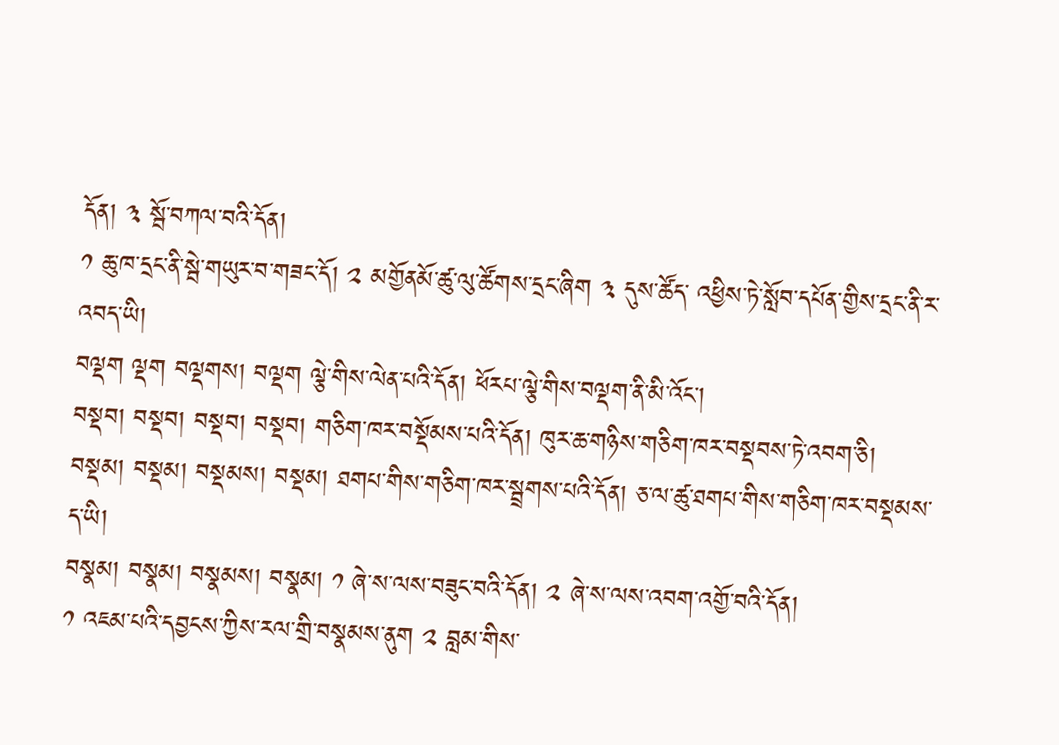དོན། ༣ སྦོ་བཀལ་བའི་དོན།
༡ ཆུ་ཁ་དྲང་ནི་སྦེ་གཡུར་བ་གཟང་དོ། ༢ མགྱོནམོ་ཚུ་ལུ་ཚོགས་དྲང་ཞིག ༣ དུས་ཚོད་ འཕྱིས་ཏེ་སློབ་དཔོན་གྱིས་དྲང་ནི་ར་འབད་ཡི།
བལྡག ལྡག བལྡགས། བལྡག ལྕེ་གིས་ལེན་པའི་དོན། ཕོརཔ་ལྕེ་གིས་བལྡག་ནི་མི་འོང་།
བསྡབ། བསྡབ། བསྡབ། བསྡབ། གཅིག་ཁར་བསྡོམས་པའི་དོན། ཁུར་ཆ་གཉིས་གཅིག་ཁར་བསྡབས་ཏེ་འབག་ཅི།
བསྡམ། བསྡམ། བསྡམས། བསྡམ། ཐགཔ་གིས་གཅིག་ཁར་སྦྲགས་པའི་དོན། ཅ་ལ་ཚུ་ཐགཔ་གིས་གཅིག་ཁར་བསྡམས་ད་ཡི།
བསྣམ། བསྣམ། བསྣམས། བསྣམ། ༡ ཞེ་ས་ལས་བཟུང་བའི་དོན། ༢ ཞེ་ས་ལས་འབག་འགྱོ་བའི་དོན།
༡ འཇམ་པའི་དབྱངས་ཀྱིས་རལ་གྲི་བསྣམས་ནུག ༢ བླམ་གིས་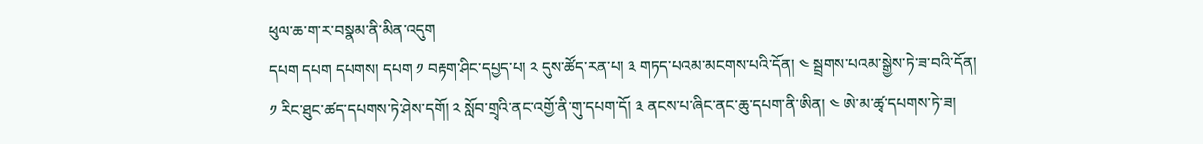ཕུལ་ཆ་ག་ར་བསྣམ་ནི་མིན་འདུག
དཔག དཔག དཔགས། དཔག ༡ བརྟག་ཤིང་དཔྱད་པ། ༢ དུས་ཚོད་རན་པ། ༣ གཏད་པའམ་མངགས་པའི་དོན། ༤ སྦྲགས་པའམ་སྒྱེས་ཏེ་ཟ་བའི་དོན།
༡ རིང་ཐུང་ཚད་དཔགས་ཏེ་ཤེས་དགོ། ༢ སློབ་གྲྭའི་ནང་འགྱོ་ནི་གུ་དཔག་དོ། ༣ ནངས་པ་ཞིང་ནང་ཆུ་དཔག་ནི་ཨིན། ༤ ཨེ་མ་ཚྭ་དཔགས་ཏེ་ཟ།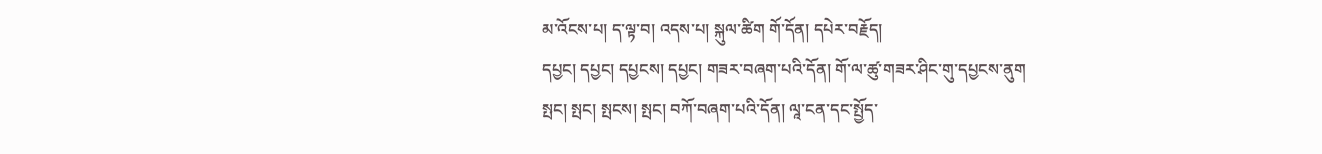མ་འོངས་པ། ད་ལྟ་བ། འདས་པ། སྐུལ་ཚིག གོ་དོན། དཔེར་བརྗོད།
དཔྱང། དཔྱང། དཔྱངས། དཔྱང། གཟར་བཞག་པའི་དོན། གོ་ལ་ཚུ་གཟར་ཤིང་གུ་དཔྱངས་ནུག
སྤང། སྤང། སྤངས། སྤང། བཀོ་བཞག་པའི་དོན། ལཱ་ངན་དང་སྤྱོད་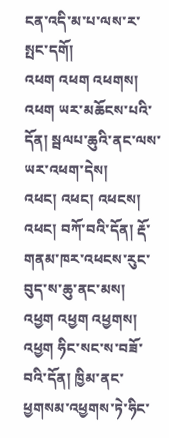ངན་འདི་མ་པ་ལས་ར་སྤང་དགོ།
འཕག འཕག འཕགས། འཕག ཡར་མཆོངས་པའི་དོན། སྦལཔ་ཆུའི་ནང་ལས་ཡར་འཕག་དེས།
འཕང། འཕང། འཕངས། འཕང། བཀོ་བའི་དོན། རྡོ་གནམ་ཁར་འཕངས་རུང་བུད་ས་ཆུ་ནང་མས།
འཕྱག འཕྱག འཕྱགས། འཕྱག ཧིང་སང་ས་བཟོ་བའི་དོན། ཁྱིམ་ནང་ཕྱགསམ་འཕྱགས་ཏེ་ཧིང་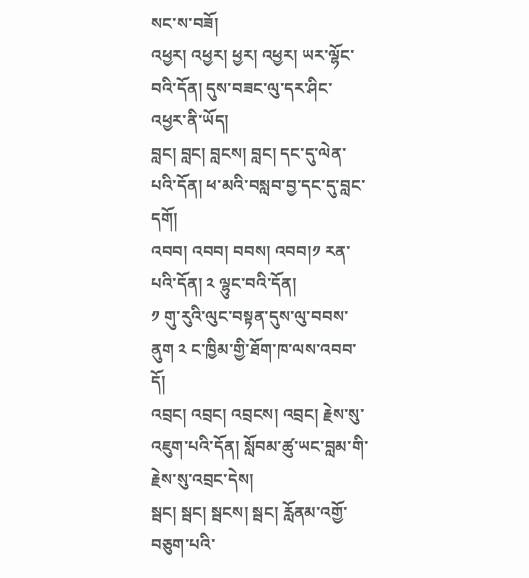སང་ས་བཟོ།
འཕྱར། འཕྱར། ཕྱར། འཕྱར། ཡར་ལྷོང་བའི་དོན། དུས་བཟང་ལུ་དར་ཤིང་འཕྱར་ནི་ཡོད།
བླང། བླང། བླངས། བླང། དང་དུ་ལེན་པའི་དོན། ཕ་མའི་བསླབ་བྱ་དང་དུ་བླང་དགོ།
འབབ། འབབ། བབས། འབབ།༡ རན་པའི་དོན། ༢ ལྷུང་བའི་དོན།
༡ གུ་རུའི་ལུང་བསྟན་དུས་ལུ་བབས་ནུག ༢ ང་ཁྱིམ་གྱི་ཐོག་ཁ་ལས་འབབ་དོ།
འབྲང། འབྲང། འབྲངས། འབྲང། རྗེས་སུ་འཇུག་པའི་དོན། སློབམ་ཚུ་ཡང་བླམ་གི་རྗེས་སུ་འབྲང་དེས།
སྦང། སྦང། སྦངས། སྦང། རློནམ་འགྱོ་བཅུག་པའི་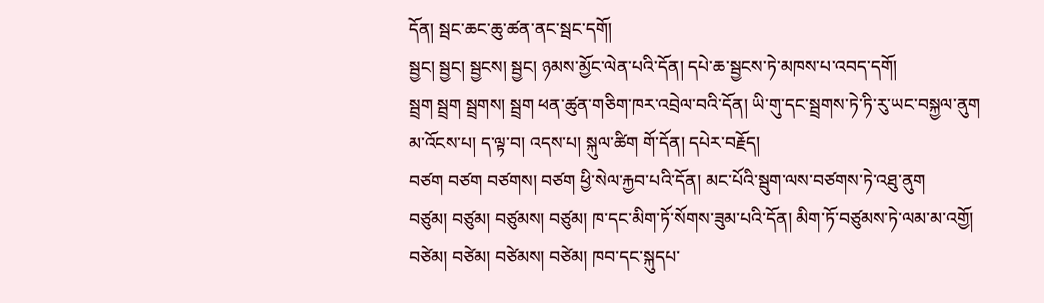དོན། སྦང་ཆང་ཆུ་ཚན་ནང་སྦང་དགོ།
སྦྱང། སྦྱང། སྦྱངས། སྦྱང། ཉམས་མྱོང་ལེན་པའི་དོན། དཔེ་ཆ་སྦྱངས་ཏེ་མཁས་པ་འབད་དགོ།
སྦྲག སྦྲག སྦྲགས། སྦྲག ཕན་ཚུན་གཅིག་ཁར་འབྲེལ་བའི་དོན། ཡི་གུ་དང་སྦྲགས་ཏེ་ཏི་རུ་ཡང་བསྐྱལ་ནུག
མ་འོངས་པ། ད་ལྟ་བ། འདས་པ། སྐུལ་ཚིག གོ་དོན། དཔེར་བརྗོད།
བཙག བཙག བཙགས། བཙག ཕྱི་སེལ་རྐྱབ་པའི་དོན། མང་པོའི་སྦུག་ལས་བཙགས་ཏེ་འཐུ་ནུག
བཙུམ། བཙུམ། བཙུམས། བཙུམ། ཁ་དང་མིག་ཏོ་སོགས་ཟུམ་པའི་དོན། མིག་ཏོ་བཙུམས་ཏེ་ལམ་མ་འགྱོ།
བཙེམ། བཙེམ། བཙེམས། བཙེམ། ཁབ་དང་སྐུདཔ་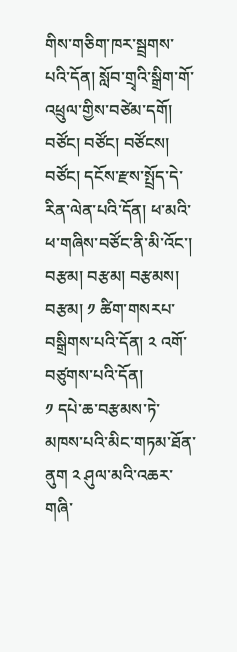གིས་གཅིག་ཁར་སྦྲགས་པའི་དོན། སློབ་གྲྭའི་སྒྲིག་གོ་འཕྲུལ་གྱིས་བཙེམ་དགོ།
བཙོང། བཙོང། བཙོངས། བཙོང། དངོས་རྫས་སྤྲོད་དེ་རིན་ལེན་པའི་དོན། ཕ་མའི་ཕ་གཞིས་བཙོང་ནི་མི་འོང་།
བརྩམ། བརྩམ། བརྩམས། བརྩམ། ༡ ཚིག་གསརཔ་བསྒྲིགས་པའི་དོན། ༢ འགོ་བཙུགས་པའི་དོན།
༡ དཔེ་ཆ་བརྩམས་ཏེ་མཁས་པའི་མིང་གཏམ་ཐོན་ནུག ༢ ཤུལ་མའི་འཆར་གཞི་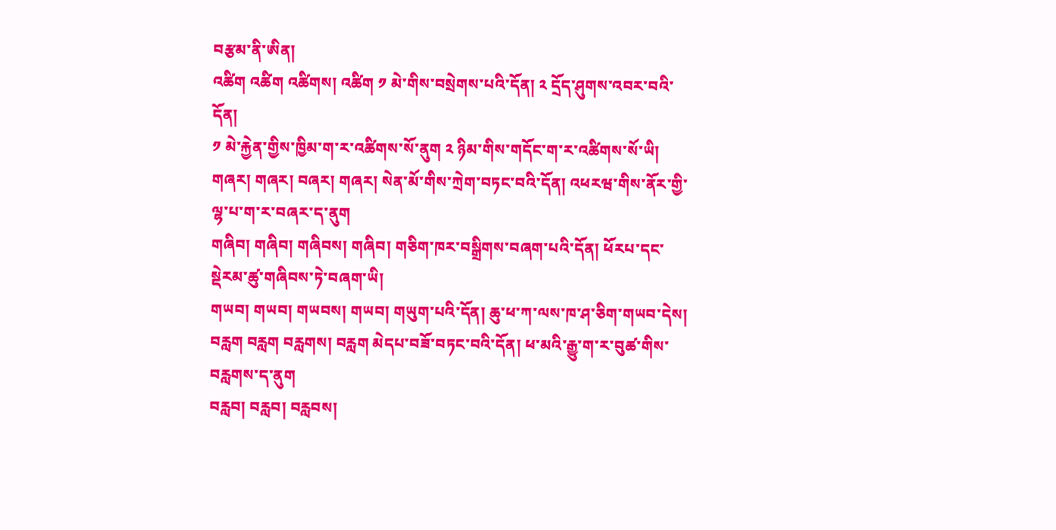བརྩམ་ནི་ཨིན།
འཚིག འཚིག འཚིགས། འཚིག ༡ མེ་གིས་བསྲེགས་པའི་དོན། ༢ དྲོད་ཤུགས་འབར་བའི་དོན།
༡ མེ་རྐྱེན་གྱིས་ཁྱིམ་ག་ར་འཚིགས་སོ་ནུག ༢ ཉིམ་གིས་གདོང་ག་ར་འཚིགས་སོ་ཡི།
གཞར། གཞར། བཞར། གཞར། སེན་མོ་གིས་ཀྲེག་བཏང་བའི་དོན། འཕརཝ་གིས་ནོར་གྱི་ལྷ་པ་ག་ར་བཞར་ད་ནུག
གཞིབ། གཞིབ། གཞིབས། གཞིབ། གཅིག་ཁར་བསྒྲིགས་བཞག་པའི་དོན། ཕོརཔ་དང་སྡེརམ་ཚུ་གཞིབས་ཏེ་བཞག་ཡི།
གཡབ། གཡབ། གཡབས། གཡབ། གཡུག་པའི་དོན། ཆུ་ཕ་ཀ་ལས་ཁ་ཤ་ཅིག་གཡབ་དེས།
བརླག བརླག བརླགས། བརླག མེདཔ་བཟོ་བཏང་བའི་དོན། ཕ་མའི་རྒྱུ་ག་ར་བུཚ་གིས་བརླགས་ད་ནུག
བརླབ། བརླབ། བརླབས།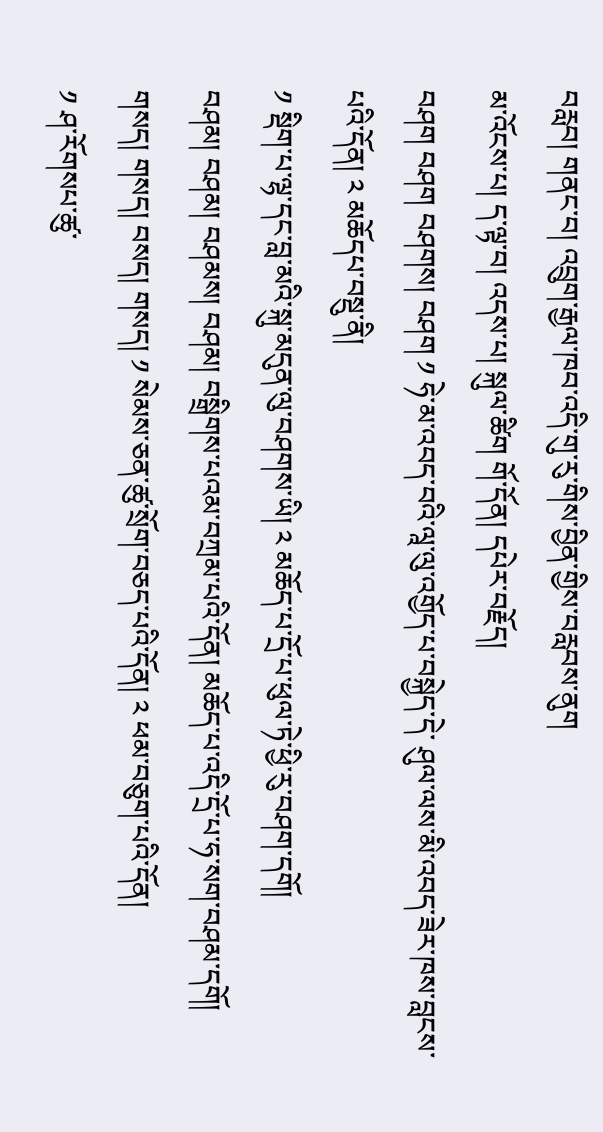བརླབ། གནང་བ། འབྲུག་རྒྱལ་ཁབ་འདི་གུ་རུ་གིས་བྱིན་གྱིས་བརླབས་ནུག
མ་འོངས་པ། ད་ལྟ་བ། འདས་པ། སྐུལ་ཚིག གོ་དོན། དཔེར་བརྗོད།
བཤག བཤག བཤགས། བཤག ༡ ཧེ་མ་འབད་བའི་ལཱ་ལུ་འགྱོད་པ་བསྐྱེད་དེ་ ཤུལ་ལས་མི་འབད་ཟེར་ཁས་བླངས་པའི་དོན། ༢ མཆོདཔ་བསྡུ་ནི།
༡ སྡིག་པ་ལྷ་དང་བླ་མའི་སྐུ་མདུན་ལུ་བཤགས་ཡི། ༢ མཆོད་པ་དྲོ་པ་ཕུལ་ཏེ་ཕྱི་རུ་བཤག་དགོ།
བཤམ། བཤམ། བཤམས། བཤམ། བསྒྲིགས་པའམ་བཀྲམ་པའི་དོན། མཆོད་པ་འདི་དྲོ་པ་ཧ་སག་བཤམ་དགོ།
གསད། གསད། བསད། གསད། ༡ སེམས་ཅན་ཚུ་སྲོག་བཅད་པའི་དོན། ༢ ཕམ་བཅུག་པའི་དོན།
༡ ཤ་རོགསཔ་ཚུ་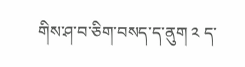གིས་ཤ་བ་ཅིག་བསད་ད་ནུག ༢ ད་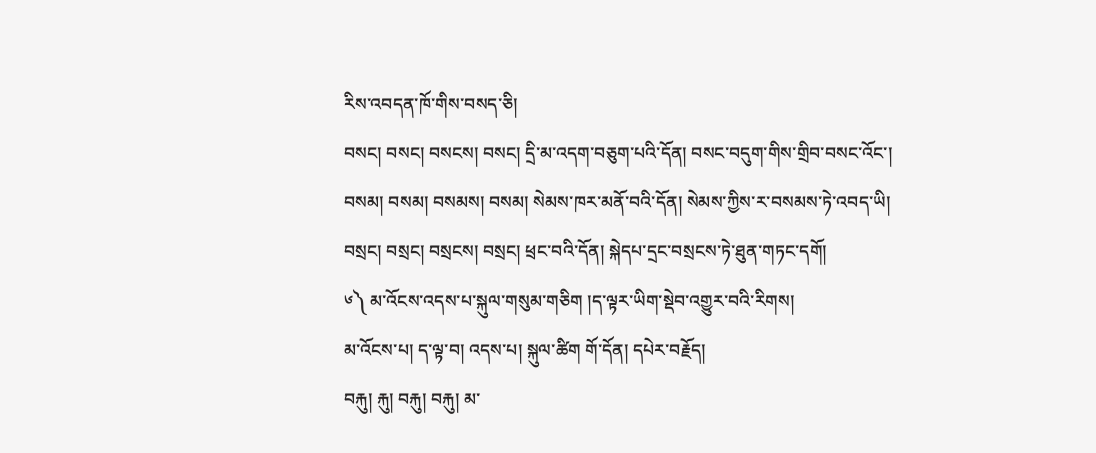རིས་འབདན་ཁོ་གིས་བསད་ཅི།
བསང། བསང། བསངས། བསང། དྲི་མ་འདག་བཅུག་པའི་དོན། བསང་བདུག་གིས་གྲིབ་བསང་འོང་།
བསམ། བསམ། བསམས། བསམ། སེམས་ཁར་མནོ་བའི་དོན། སེམས་ཀྱིས་ར་བསམས་ཏེ་འབད་ཡི།
བསྲང། བསྲང། བསྲངས། བསྲང། ཕྲང་བའི་དོན། སྐེདཔ་དྲང་བསྲངས་ཏེ་ཐུན་གཏང་དགོ།
༦༽ མ་འོངས་འདས་པ་སྐུལ་གསུམ་གཅིག །ད་ལྟར་ཡིག་སྡེབ་འགྱུར་བའི་རིགས།
མ་འོངས་པ། ད་ལྟ་བ། འདས་པ། སྐུལ་ཚིག གོ་དོན། དཔེར་བརྗོད།
བརྐུ། རྐུ། བརྐུ། བརྐུ། མ་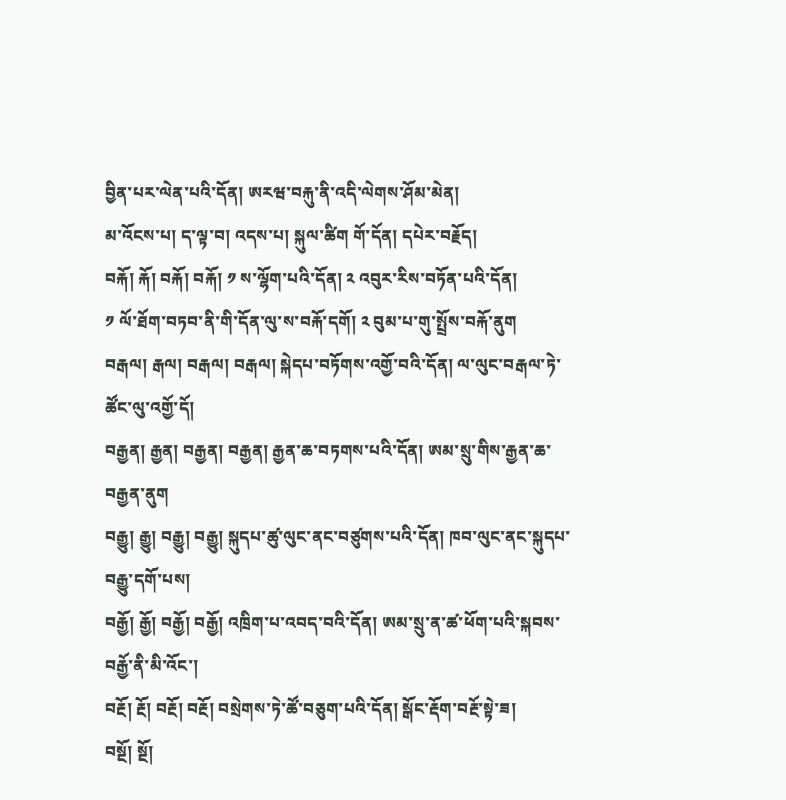བྱིན་པར་ལེན་པའི་དོན། ཨརཝ་བརྐུ་ནི་འདི་ལེགས་ཤོམ་མེན།
མ་འོངས་པ། ད་ལྟ་བ། འདས་པ། སྐུལ་ཚིག གོ་དོན། དཔེར་བརྗོད།
བརྐོ། རྐོ། བརྐོ། བརྐོ། ༡ ས་ལྷོག་པའི་དོན། ༢ འབུར་རིས་བཏོན་པའི་དོན།
༡ ལོ་ཐོག་བཏབ་ནི་གི་དོན་ལུ་ས་བརྐོ་དགོ། ༢ བུམ་པ་གུ་སྤྲོས་བརྐོ་ནུག
བརྒལ། རྒལ། བརྒལ། བརྒལ། སྐེདཔ་བཏོགས་འགྱོ་བའི་དོན། ལ་ལུང་བརྒལ་ཏེ་ཚོང་ལུ་འགྱོ་དོ།
བརྒྱན། རྒྱན། བརྒྱན། བརྒྱན། རྒྱན་ཆ་བཏགས་པའི་དོན། ཨམ་སྲུ་གིས་རྒྱན་ཆ་བརྒྱན་ནུག
བརྒྱུ། རྒྱུ། བརྒྱུ། བརྒྱུ། སྐུདཔ་ཚུ་ལུང་ནང་བཙུགས་པའི་དོན། ཁབ་ལུང་ནང་སྐུདཔ་བརྒྱུ་དགོ་པས།
བརྒྱོ། རྒྱོ། བརྒྱོ། བརྒྱོ། འཁྲིག་པ་འབད་བའི་དོན། ཨམ་སྲུ་ན་ཚ་ཕོག་པའི་སྐབས་བརྒྱོ་ནི་མི་འོང་།
བརྔོ། རྔོ། བརྔོ། བརྔོ། བསྲེགས་ཏེ་ཚོ་བཅུག་པའི་དོན། སྒོང་རྡོག་བརྔོ་སྟེ་ཟ།
བསྔོ། སྔོ།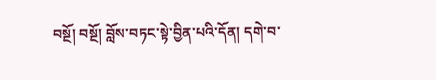བསྔོ། བསྔོ། བློས་བཏང་སྟེ་བྱིན་པའི་དོན། དགེ་བ་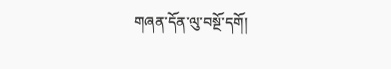གཞན་དོན་ལུ་བསྔོ་དགོ།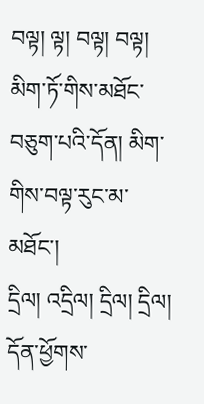བལྟ། ལྟ། བལྟ། བལྟ། མིག་ཏོ་གིས་མཐོང་བཅུག་པའི་དོན། མིག་གིས་བལྟ་རུང་མ་མཐོང་།
དྲིལ། འདྲིལ། དྲིལ། དྲིལ། དོན་ཕྱོགས་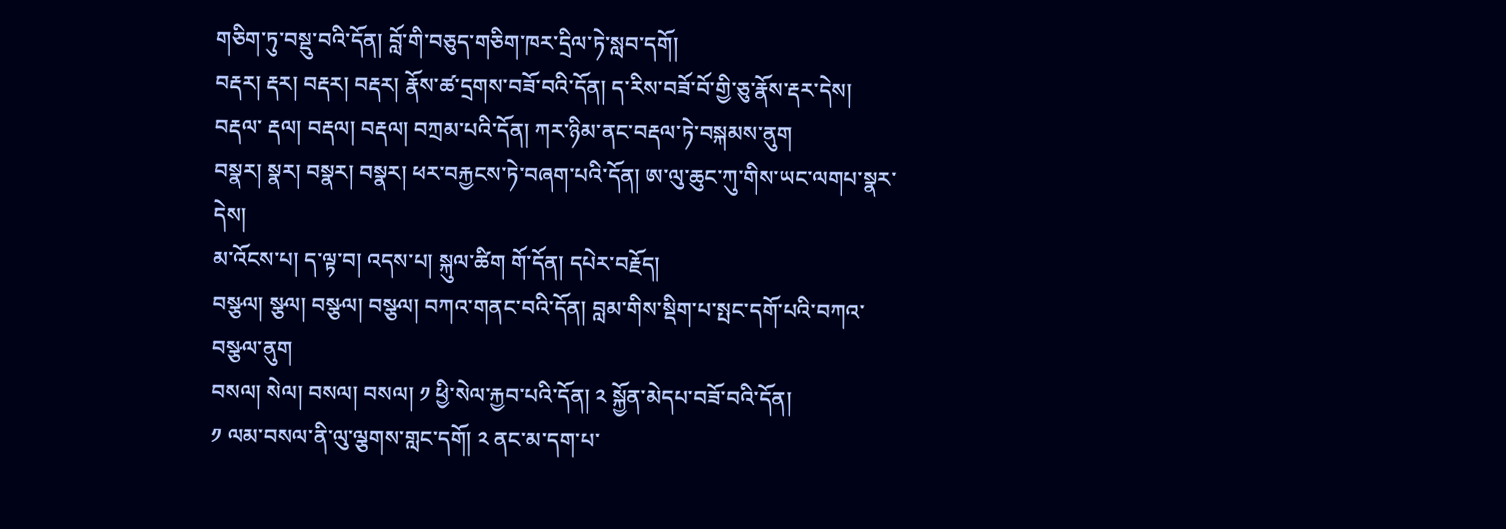གཅིག་ཏུ་བསྡུ་བའི་དོན། བློ་གི་བཅུད་གཅིག་ཁར་དྲིལ་ཏེ་སླབ་དགོ།
བརྡར། རྡར། བརྡར། བརྡར། རྣོས་ཚ་དྲགས་བཟོ་བའི་དོན། ད་རིས་བཟོ་བོ་གྱི་ཅུ་རྣོས་རྡར་དེས།
བརྡལ་ རྡལ། བརྡལ། བརྡལ། བཀྲམ་པའི་དོན། ཀར་ཉིམ་ནང་བརྡལ་ཏེ་བསྐམས་ནུག
བསྣར། སྣར། བསྣར། བསྣར། ཕར་བརྐྱངས་ཏེ་བཞག་པའི་དོན། ཨ་ལུ་ཆུང་ཀུ་གིས་ཡང་ལགཔ་སྣར་དེས།
མ་འོངས་པ། ད་ལྟ་བ། འདས་པ། སྐུལ་ཚིག གོ་དོན། དཔེར་བརྗོད།
བསྩལ། སྩལ། བསྩལ། བསྩལ། བཀའ་གནང་བའི་དོན། བླམ་གིས་སྡིག་པ་སྤང་དགོ་པའི་བཀའ་བསྩལ་ནུག
བསལ། སེལ། བསལ། བསལ། ༡ ཕྱི་སེལ་རྐྱབ་པའི་དོན། ༢ སྐྱོན་མེདཔ་བཟོ་བའི་དོན།
༡ ལམ་བསལ་ནི་ལུ་ལྕགས་གླང་དགོ། ༢ ནང་མ་དག་པ་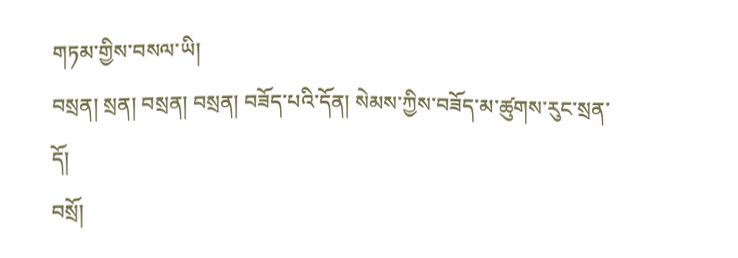གཏམ་གྱིས་བསལ་ཡི།
བསྲན། སྲན། བསྲན། བསྲན། བཟོད་པའི་དོན། སེམས་ཀྱིས་བཟོད་མ་ཚུགས་རུང་སྲན་དོ།
བསྲོ།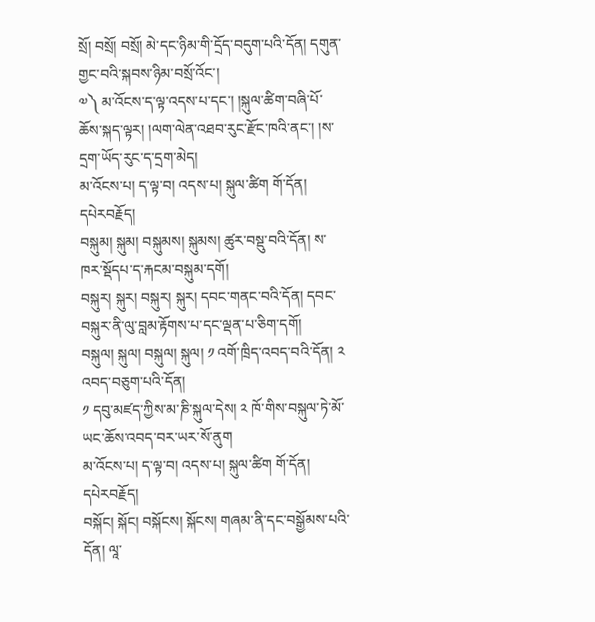སྲོ། བསྲོ། བསྲོ། མེ་དང་ཉིམ་གི་དྲོད་བདུག་པའི་དོན། དགུན་གྱང་བའི་སྐབས་ཉིམ་བསྲོ་འོང་།
༧༽ མ་འོངས་ད་ལྟ་འདས་པ་དང་། །སྐུལ་ཚིག་བཞི་པོ་ཆོས་སྐད་ལྟར། །ལག་ལེན་འཐབ་རུང་རྫོང་ཁའི་ནང་། །ས་དྲག་ཡོད་རུང་ད་དྲག་མེད།
མ་འོངས་པ། ད་ལྟ་བ། འདས་པ། སྐུལ་ཚིག གོ་དོན། དཔེརབརྗོད།
བསྐུམ། སྐུམ། བསྐུམས། སྐུམས། ཚུར་བསྡུ་བའི་དོན། ས་ཁར་སྡོདཔ་ད་རྐངམ་བསྐུམ་དགོ།
བསྐུར། སྐུར། བསྐུར། སྐུར། དབང་གནང་བའི་དོན། དབང་བསྐུར་ནི་ལུ་བླམ་རྟོགས་པ་དང་ལྡན་པ་ཅིག་དགོ།
བསྐུལ། སྐུལ། བསྐུལ། སྐུལ། ༡ འགོ་ཁྲིད་འབད་བའི་དོན། ༢ འབད་བཅུག་པའི་དོན།
༡ དབུ་མཛད་ཀྱིས་མ་ཎི་སྐུལ་དེས། ༢ ཁོ་གིས་བསྐུལ་ཏེ་མོ་ཡང་ཆོས་འབད་བར་ཡར་སོ་ནུག
མ་འོངས་པ། ད་ལྟ་བ། འདས་པ། སྐུལ་ཚིག གོ་དོན། དཔེརབརྗོད།
བསྐོང། སྐོང། བསྐོངས། སྐོངས། གཞམ་ནི་དང་བསྒྱོམས་པའི་དོན། ལཱ་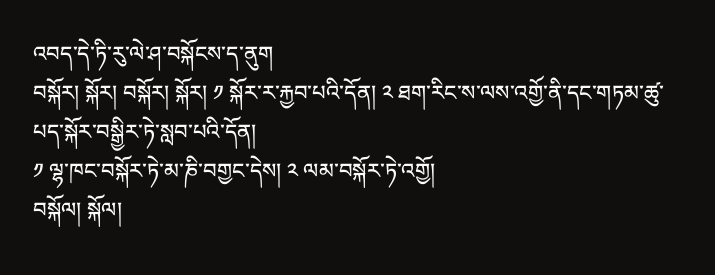འབད་དེ་ཏི་རུ་ལེ་ཤ་བསྐོངས་ད་ནུག
བསྐོར། སྐོར། བསྐོར། སྐོར། ༡ སྐོར་ར་རྐྱབ་པའི་དོན། ༢ ཐག་རིང་ས་ལས་འགྱོ་ནི་དང་གཏམ་ཚུ་པད་སྐོར་བསྒྱིར་ཏེ་སླབ་པའི་དོན།
༡ ལྷ་ཁང་བསྐོར་ཏེ་མ་ཎི་བགྱང་དེས། ༢ ལམ་བསྐོར་ཏེ་འགྱོ།
བསྐོལ། སྐོལ།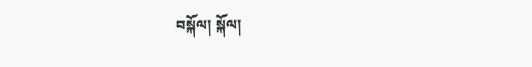བསྐོལ། སྐོལ།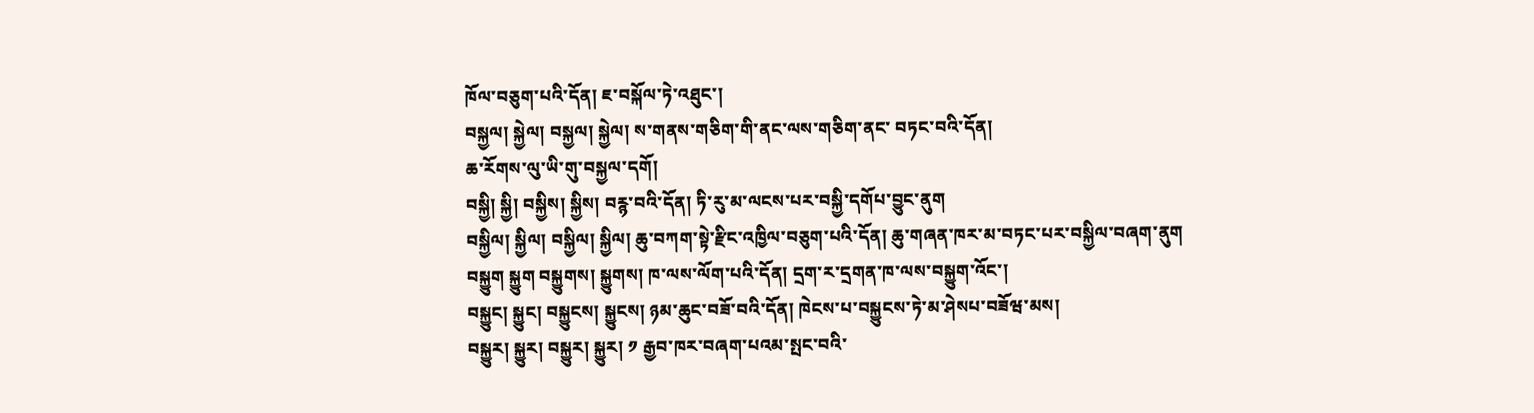ཁོལ་བཅུག་པའི་དོན། ཇ་བསྐོལ་ཏེ་འཐུང་།
བསྐྱལ། སྐྱེལ། བསྐྱལ། སྐྱེལ། ས་གནས་གཅིག་གི་ནང་ལས་གཅིག་ནང་ བཏང་བའི་དོན།
ཆ་རོགས་ལུ་ཡི་གུ་བསྐྱལ་དགོ།
བསྐྱི། སྐྱི། བསྐྱིས། སྐྱིས། བརྙ་བའི་དོན། ཏི་རུ་མ་ལངས་པར་བསྐྱི་དགོཔ་བྱུང་ནུག
བསྐྱིལ། སྐྱིལ། བསྐྱིལ། སྐྱིལ། ཆུ་བཀག་སྟེ་རྫིང་འཁྱིལ་བཅུག་པའི་དོན། ཆུ་གཞན་ཁར་མ་བཏང་པར་བསྐྱིལ་བཞག་ནུག
བསྐྱུག སྐྱུག བསྐྱུགས། སྐྱུགས། ཁ་ལས་ལོག་པའི་དོན། དྲག་ར་དྲགན་ཁ་ལས་བསྐྱུག་འོང་།
བསྐྱུང། སྐྱུང། བསྐྱུངས། སྐྱུངས། ཉམ་ཆུང་བཟོ་བའི་དོན། ཁེངས་པ་བསྐྱུངས་ཏེ་མ་ཤེསཔ་བཟོཝ་མས།
བསྐྱུར། སྐྱུར། བསྐྱུར། སྐྱུར། ༡ རྒྱབ་ཁར་བཞག་པའམ་སྤང་བའི་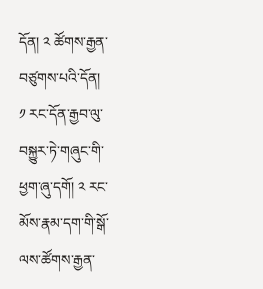དོན། ༢ ཚོགས་རྒྱན་བཙུགས་པའི་དོན།
༡ རང་དོན་རྒྱབ་ལུ་བསྐྱུར་ཏེ་གཞུང་གི་ཕྱག་ཞུ་དགོ། ༢ རང་མོས་རྣམ་དག་གི་སྒོ་ལས་ཚོགས་རྒྱན་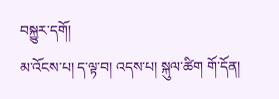བསྐྱུར་དགོ།
མ་འོངས་པ། ད་ལྟ་བ། འདས་པ། སྐུལ་ཚིག གོ་དོན།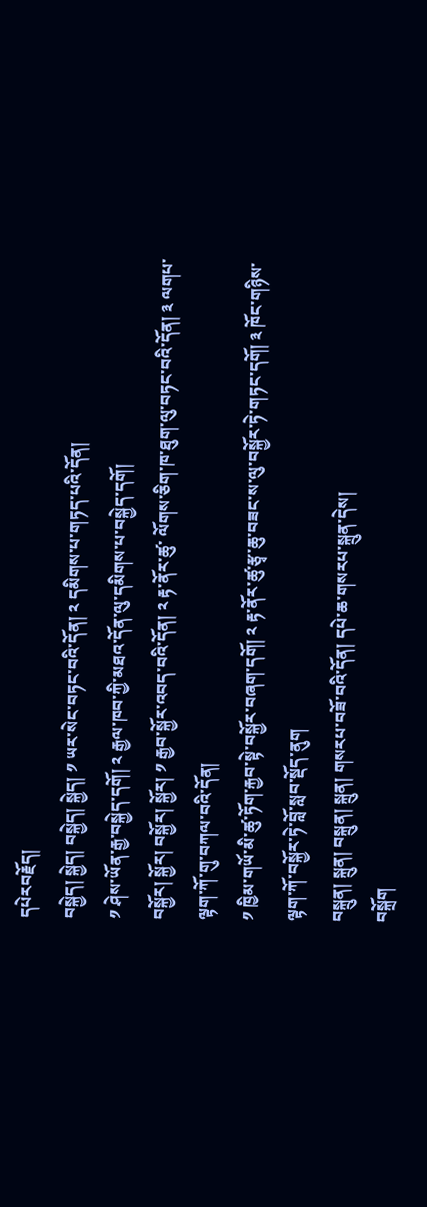དཔེརབརྗོད།
བསྐྱེད། སྐྱེད། བསྐྱེད། སྐྱེད། ༡ ཡར་སེང་བཏང་བའི་དོན། ༢ དམིགས་པ་གཏད་པའི་དོན།
༡ ཤེས་ཡོན་རྒྱ་བསྐྱེད་དགོ། ༢ རྒྱལ་ཁབ་ཀྱི་མཐའ་དོན་ལུ་དམིགས་པ་བསྐྱེད་དགོ།
བསྐྱོར། སྐྱོར། བསྐྱོར། སྐྱོར། ༡ རྒྱབ་སྐྱོར་འབད་བའི་དོན། ༢ རྟ་ནོར་ཚུ་ ལོགས་ཅིག་ཁ་ཐུག་ལུ་བཏང་བའི་དོན། ༣ ལགཔ་ལྟག་ཀོ་གུ་བཀལ་བའི་དོན།
༡ ཁྱིམ་གཡོ་མི་ཚུ་ཏོག་རྐྱབ་སྟེ་བསྐྱོར་བཞག་དགོ། ༢ རྟ་ནོར་ཚུ་རྩྭ་ཆུ་བཟང་ས་ལུ་བསྐྱོར་ཏེ་གཏང་དགོ། ༣ ཁོང་གཉིས་ལྟག་ཀོ་བསྐྱོར་ཏེ་བློ་སླབ་སྡོད་ནུག
བསྐྲུན། སྐྲུན། བསྐྲུན། སྐྲུན། གསརཔ་བཟོ་བའི་དོན། དཔེ་ཆ་གསརཔ་སྐྲུན་དེས།
བསྐྲོག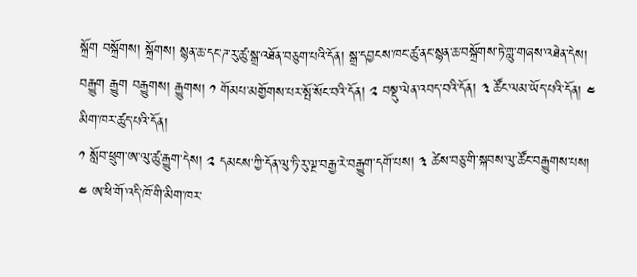སྐྲོག བསྐྲོགས། སྐྲོགས། སྙན་ཆ་དང་ཌ་རུ་ཚུ་སྒྲ་འཐོན་བཅུག་པའི་དོན། སྒྲ་དབྱངས་ཁང་ཚུ་ནང་སྙན་ཆ་བསྐྲོགས་ཏེ་གླུ་གཞས་འཐེན་དེས།
བརྒྱུག རྒྱུག བརྒྱུགས། རྒྱུགས། ༡ གོམཔ་མགྱོགས་པར་སྤོ་སོང་བའི་དོན། ༢ བསྡུ་ལེན་འབད་བའི་དོན། ༣ ཚོང་ལམ་ཡོད་པའི་དོན། ༤ མིག་ཁར་ཚུད་པའི་དོན།
༡ སློབ་ཕྲུག་ཨ་ལུ་ཚུ་རྒྱུག་དེས། ༢ དམངས་ཀྱི་དོན་ལུ་ཏི་རུ་ལྔ་བརྒྱ་རེ་བརྒྱུག་དགོ་པས། ༣ ཚེས་བཅུ་གི་སྐབས་ལུ་ཚོང་བརྒྱུགས་པས། ༤ ཨ་ཕི་གོ་འདི་ཁོ་གི་མིག་ཁར་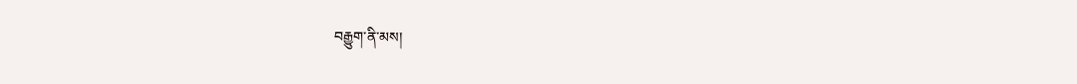བརྒྱུག་ནི་མས།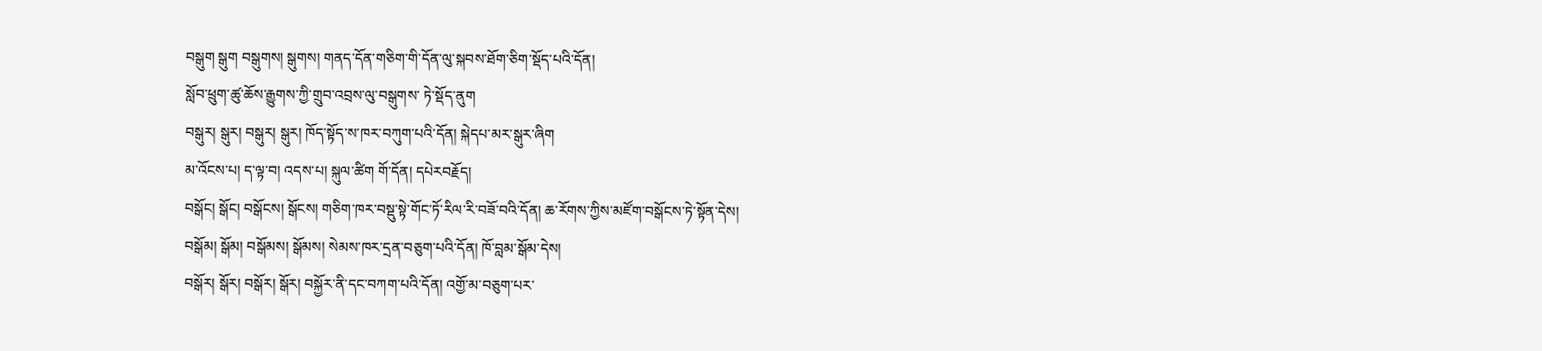བསྒུག སྒུག བསྒུགས། སྒུགས། གནད་དོན་གཅིག་གི་དོན་ལུ་སྐབས་ཐོག་ཅིག་སྡོད་པའི་དོན།
སློབ་ཕྲུག་ཚུ་ཆོས་རྒྱུགས་ཀྱི་གྲུབ་འབྲས་ལུ་བསྒུགས་ ཏེ་སྡོད་ནུག
བསྒུར། སྒུར། བསྒུར། སྒུར། ཁོད་སྟོད་ས་ཁར་བཀུག་པའི་དོན། སྐེདཔ་མར་སྒུར་ཞིག
མ་འོངས་པ། ད་ལྟ་བ། འདས་པ། སྐུལ་ཚིག གོ་དོན། དཔེརབརྗོད།
བསྒོང། སྒོང། བསྒོངས། སྒོངས། གཅིག་ཁར་བསྡུ་སྟེ་གོང་ཏོ་རིལ་རི་བཟོ་བའི་དོན། ཆ་རོགས་ཀྱིས་མཛོག་བསྒོངས་ཏེ་སྟོན་དེས།
བསྒོམ། སྒོམ། བསྒོམས། སྒོམས། སེམས་ཁར་དྲན་བཅུག་པའི་དོན། ཁོ་བླམ་སྒོམ་དེས།
བསྒོར། སྒོར། བསྒོར། སྒོར། བསྐྱོར་ནི་དང་བཀག་པའི་དོན། འགྱོ་མ་བཅུག་པར་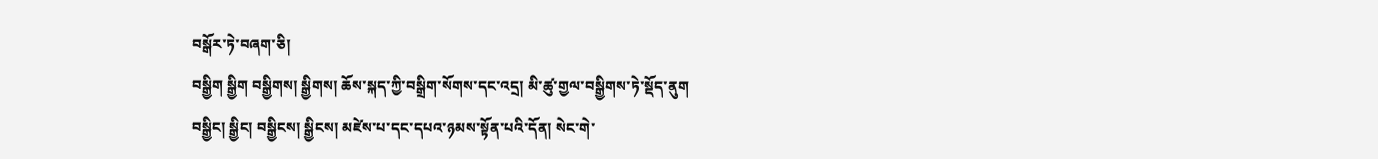བསྒོར་ཏེ་བཞག་ཅི།
བསྒྱིག སྒྱིག བསྒྱིགས། སྒྱིགས། ཆོས་སྐད་ཀྱི་བསྒྲིག་སོགས་དང་འདྲ། མི་ཚུ་གྱལ་བསྒྱིགས་ཏེ་སྡོད་ནུག
བསྒྱིང། སྒྱིང། བསྒྱིངས། སྒྱིངས། མཛེས་པ་དང་དཔའ་ཉམས་སྟོན་པའི་དོན། སེང་གེ་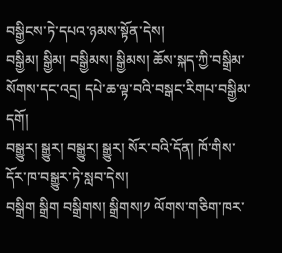བསྒྱིངས་ཏེ་དཔའ་ཉམས་སྟོན་དེས།
བསྒྱིམ། སྒྱིམ། བསྒྱིམས། སྒྱིམས། ཆོས་སྐད་ཀྱི་བསྒྲིམ་སོགས་དང་འདྲ། དཔེ་ཆ་ལྟ་བའི་བསྒང་རིགཔ་བསྒྱིམ་དགོ།
བསྒྱུར། སྒྱུར། བསྒྱུར། སྒྱུར། སོར་བའི་དོན། ཁོ་གིས་དོར་ཁ་བསྒྱུར་ཏེ་སླབ་དེས།
བསྒྲིག སྒྲིག བསྒྲིགས། སྒྲིགས།༡ ལོགས་གཅིག་ཁར་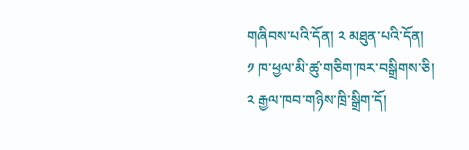གཞིབས་པའི་དོན། ༢ མཐུན་པའི་དོན།
༡ ཁ་ཕྱལ་མི་ཚུ་གཅིག་ཁར་བསྒྲིགས་ཅི། ༢ རྒྱལ་ཁབ་གཉིས་ཁྲི་སྒྲིག་དོ།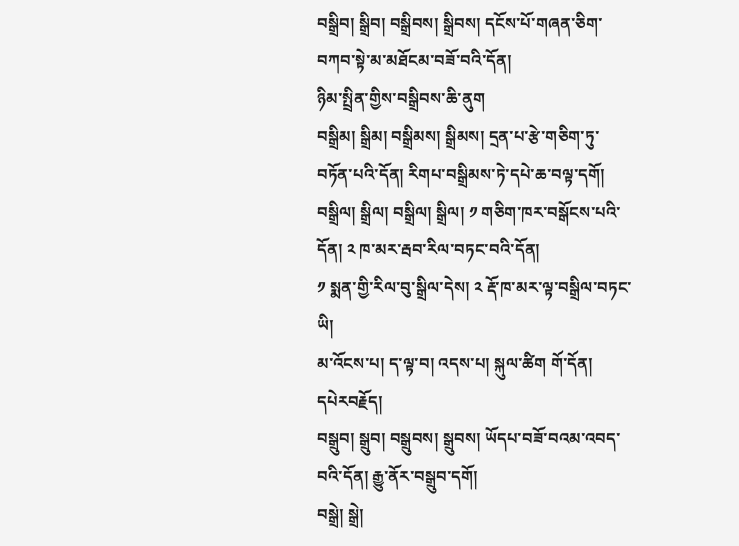བསྒྲིབ། སྒྲིབ། བསྒྲིབས། སྒྲིབས། དངོས་པོ་གཞན་ཅིག་བཀབ་སྟེ་མ་མཐོངམ་བཟོ་བའི་དོན།
ཉིམ་སྤྲིན་གྱིས་བསྒྲིབས་ཆི་ནུག
བསྒྲིམ། སྒྲིམ། བསྒྲིམས། སྒྲིམས། དྲན་པ་རྩེ་གཅིག་ཏུ་བཏོན་པའི་དོན། རིགཔ་བསྒྲིམས་ཏེ་དཔེ་ཆ་བལྟ་དགོ།
བསྒྲིལ། སྒྲིལ། བསྒྲིལ། སྒྲིལ། ༡ གཅིག་ཁར་བསྒོངས་པའི་དོན། ༢ ཁ་མར་རྦབ་རིལ་བཏང་བའི་དོན།
༡ སྨན་གྱི་རིལ་བུ་སྒྲིལ་དེས། ༢ རྡོ་ཁ་མར་ལྟ་བསྒྲིལ་བཏང་ཡི།
མ་འོངས་པ། ད་ལྟ་བ། འདས་པ། སྐུལ་ཚིག གོ་དོན། དཔེརབརྗོད།
བསྒྲུབ། སྒྲུབ། བསྒྲུབས། སྒྲུབས། ཡོདཔ་བཟོ་བའམ་འབད་བའི་དོན། རྒྱུ་ནོར་བསྒྲུབ་དགོ།
བསྒྲེ། སྒྲེ།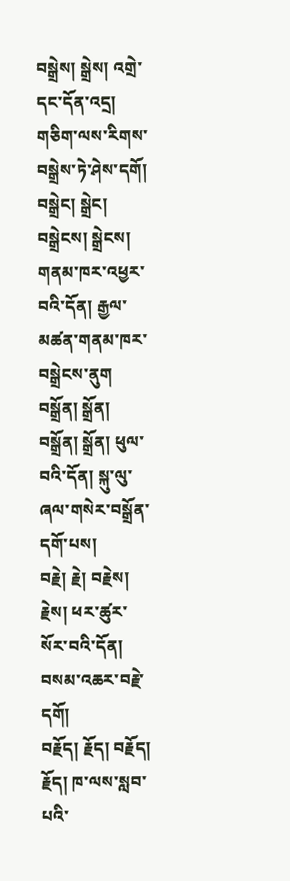བསྒྲེས། སྒྲེས། འགྲེ་དང་དོན་འདྲ། གཅིག་ལས་རིགས་བསྒྲེས་ཏེ་ཤེས་དགོ།
བསྒྲེང། སྒྲེང། བསྒྲེངས། སྒྲེངས། གནམ་ཁར་འཕྱར་བའི་དོན། རྒྱལ་མཚན་གནམ་ཁར་བསྒྲེངས་ནུག
བསྒྲོན། སྒྲོན། བསྒྲོན། སྒྲོན། ཕུལ་བའི་དོན། སྐུ་ལུ་ཞལ་གསེར་བསྒྲོན་དགོ་པས།
བརྗེ། རྗེ། བརྗེས། རྗེས། ཕར་ཚུར་སོར་བའི་དོན། བསམ་འཆར་བརྗེ་དགོ།
བརྗོད། རྗོད། བརྗོད། རྗོད། ཁ་ལས་སླབ་པའི་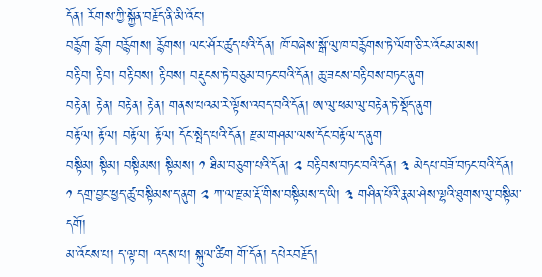དོན། རོགས་ཀྱི་སྐྱོན་བརྗོད་ནི་མི་འོང་།
བརྙོག རྙོག བརྙོགས། རྙོགས། ལང་ཤོར་ཚུད་པའི་དོན། ཁོ་བཞེས་སྒོ་ལུ་ཁ་བརྙོགས་ཏེ་ལོག་ཅི་ར་འོངམ་མས།
བརྟིབ། རྟིབ། བརྟིབས། རྟིབས། བརྡུངས་ཏེ་བཅུམ་བཏང་བའི་དོན། ཆུ་ཟངས་བརྟིབས་བཏང་ནུག
བརྟེན། རྟེན། བརྟེན། རྟེན། གནས་པའམ་རེ་ལྟོས་འབད་བའི་དོན། ཨ་ལུ་ཕམ་ལུ་བརྟེན་ཏེ་སྡོད་ནུག
བརྟོལ། རྟོལ། བརྟོལ། རྟོལ། དོང་སྤེད་པའི་དོན། རྫམ་གཤམ་ལས་དོང་བརྟོལ་ད་ནུག
བསྟིམ། སྟིམ། བསྟིམས། སྟིམས། ༡ ཐིམ་བཅུག་པའི་དོན། ༢ བརྟིབས་བཏང་བའི་དོན། ༣ མེདཔ་བཟོ་བཏང་བའི་དོན།
༡ དགྲ་བྱང་ཕྱད་ཚུ་བསྟིམས་ད་ནུག ༢ ཀ་ལ་རྫམ་རྡོ་གིས་བསྟིམས་ད་ཡི། ༣ གཤིན་པོའི་རྣམ་ཤེས་ལྷའི་ཐུགས་ལུ་བསྟིམ་དགོ།
མ་འོངས་པ། ད་ལྟ་བ། འདས་པ། སྐུལ་ཚིག གོ་དོན། དཔེརབརྗོད།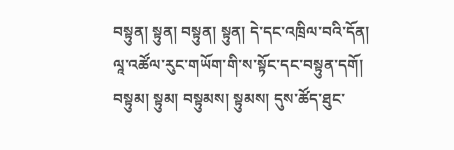བསྟུན། སྟུན། བསྟུན། སྟུན། དེ་དང་འཁྲིལ་བའི་དོན། ལཱ་འཚོལ་རུང་གཡོག་གི་ས་སྟོང་དང་བསྟུན་དགོ།
བསྟུམ། སྟུམ། བསྟུམས། སྟུམས། དུས་ཚོད་ཐུང་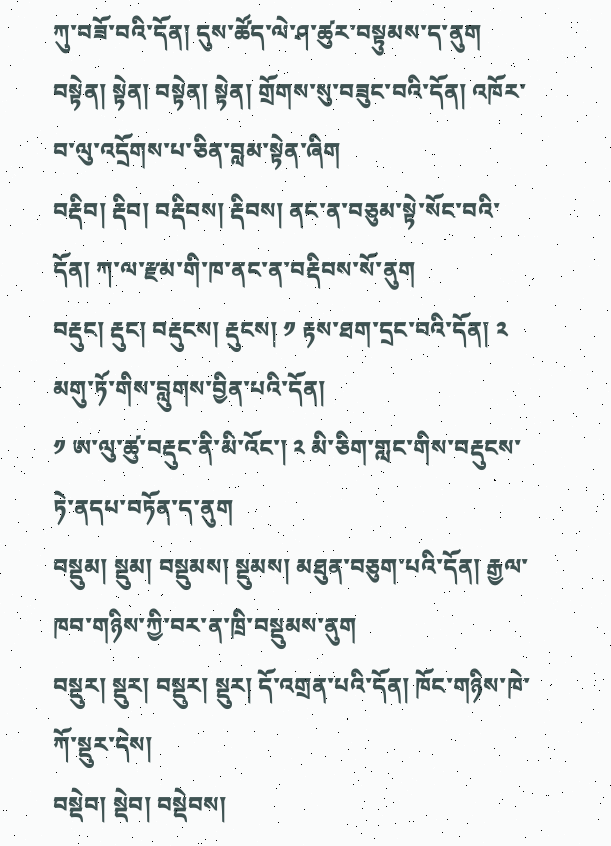ཀུ་བཟོ་བའི་དོན། དུས་ཚོད་ལེ་ཤ་ཚུར་བསྟུམས་ད་ནུག
བསྟེན། སྟེན། བསྟེན། སྟེན། གྲོགས་སུ་བཟུང་བའི་དོན། འཁོར་བ་ལུ་འདྲོགས་པ་ཅིན་བླམ་སྟེན་ཞིག
བརྡིབ། རྡིབ། བརྡིབས། རྡིབས། ནང་ན་བཅུམ་སྟེ་སོང་བའི་དོན། ཀ་ལ་རྫམ་གི་ཁ་ནང་ན་བརྡིབས་སོ་ནུག
བརྡུང། རྡུང། བརྡུངས། རྡུངས། ༡ རྟས་ཐག་དྲང་བའི་དོན། ༢ མགུ་ཏོ་གིས་བླུགས་བྱིན་པའི་དོན།
༡ ཨ་ལུ་ཚུ་བརྡུང་ནི་མི་འོང་། ༢ མི་ཅིག་གླང་གིས་བརྡུངས་ཏེ་ནདཔ་བཏོན་ད་ནུག
བསྡུམ། སྡུམ། བསྡུམས། སྡུམས། མཐུན་བཅུག་པའི་དོན། རྒྱལ་ཁབ་གཉིས་ཀྱི་བར་ན་ཁྲི་བསྡུམས་ནུག
བསྡུར། སྡུར། བསྡུར། སྡུར། དོ་འགྲན་པའི་དོན། ཁོང་གཉིས་ཁེ་ཀོ་སྡུར་དེས།
བསྡེབ། སྡེབ། བསྡེབས།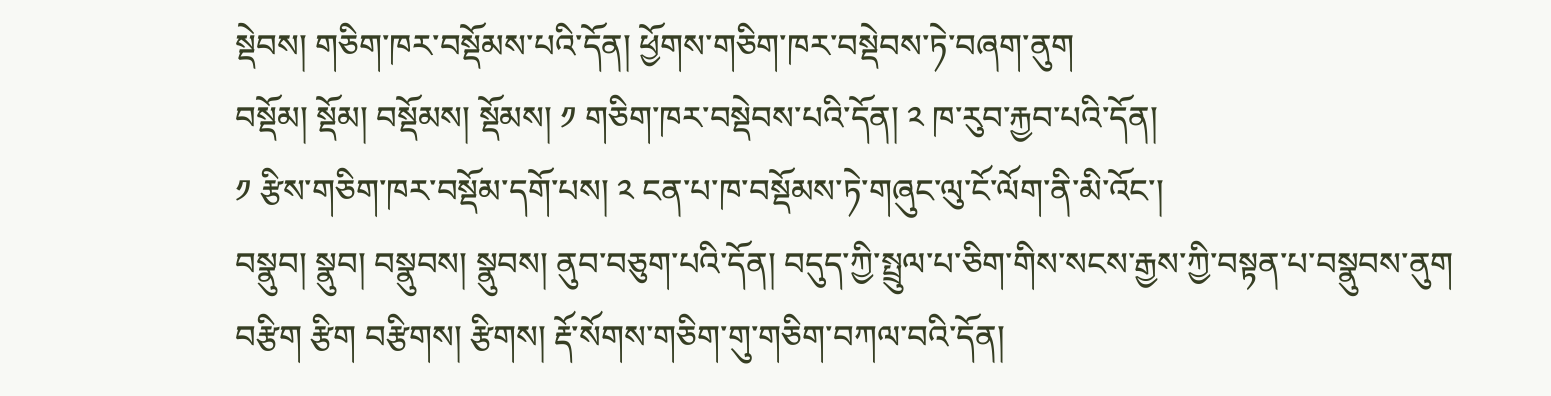སྡེབས། གཅིག་ཁར་བསྡོམས་པའི་དོན། ཕྱོགས་གཅིག་ཁར་བསྡེབས་ཏེ་བཞག་ནུག
བསྡོམ། སྡོམ། བསྡོམས། སྡོམས། ༡ གཅིག་ཁར་བསྡེབས་པའི་དོན། ༢ ཁ་རུབ་རྐྱབ་པའི་དོན།
༡ རྩིས་གཅིག་ཁར་བསྡོམ་དགོ་པས། ༢ ངན་པ་ཁ་བསྡོམས་ཏེ་གཞུང་ལུ་ངོ་ལོག་ནི་མི་འོང་།
བསྣུབ། སྣུབ། བསྣུབས། སྣུབས། ནུབ་བཅུག་པའི་དོན། བདུད་ཀྱི་སྤྲུལ་པ་ཅིག་གིས་སངས་རྒྱས་ཀྱི་བསྟན་པ་བསྣུབས་ནུག
བརྩིག རྩིག བརྩིགས། རྩིགས། རྡོ་སོགས་གཅིག་གུ་གཅིག་བཀལ་བའི་དོན།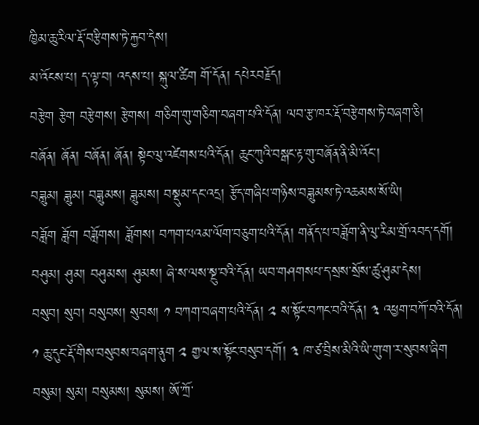ཁྱིམ་ཆུ་རིལ་རྡོ་བརྩིགས་ཏེ་རྐྱབ་དེས།
མ་འོངས་པ། ད་ལྟ་བ། འདས་པ། སྐུལ་ཚིག གོ་དོན། དཔེརབརྗོད།
བརྩེག རྩེག བརྩེགས། རྩེགས། གཅིག་གུ་གཅིག་བཞག་པའི་དོན། ལབ་རྩ་ཁར་རྡོ་བརྩེགས་ཏེ་བཞག་ཅི།
བཞོན། ཞོན། བཞོན། ཞོན། སྟེང་ལུ་འཛེགས་པའི་དོན། ཆུང་ཀུའི་བསྒང་རྟ་གུ་བཞོན་ནི་མི་འོང་།
བཟླུམ། ཟླུམ། བཟླུམས། ཟླུམས། བསྡུམ་དང་འདྲ། རྩོད་གཞིཔ་གཉིས་བཟླུམས་ཏེ་འཆམས་སོ་ཡི།
བཟློག ཟློག བཟློགས། ཟློགས། བཀག་པའམ་ལོག་བཅུག་པའི་དོན། གནོད་པ་བཟློག་ནི་ལུ་རིམ་གྲོ་འབད་དགོ།
བཤུམ། ཤུམ། བཤུམས། ཤུམས། ཞེ་ས་ལས་སྔུ་བའི་དོན། ཡབ་གཤགསཔ་ད་སྲས་སྲོས་ཚུ་ཤུམ་དེས།
བསུབ། སུབ། བསུབས། སུབས། ༡ བཀག་བཞག་པའི་དོན། ༢ ས་སྟོང་བཀང་བའི་དོན། ༣ འཕྱག་བཀོ་བའི་དོན།
༡ ཆུ་དུང་རྡོ་གིས་བསུབས་བཞག་ནུག ༢ གྱལ་ས་སྟོང་བསུབ་དགོ། ༣ ཁ་ཙ་བྲིས་མིའི་ཡི་གུ་ག་ར་སུབས་ཞིག
བསུམ། སུམ། བསུམས། སུམས། ཨོ་ཀྲོ་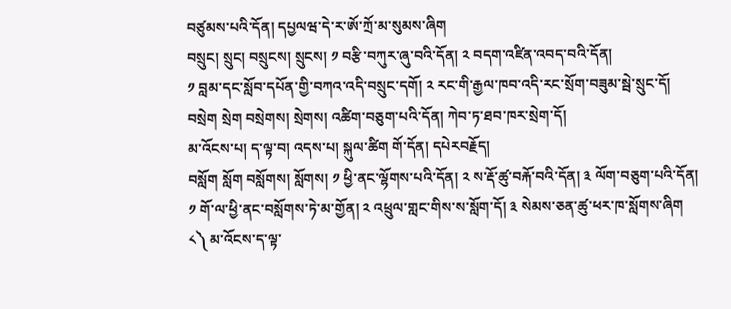བཙུམས་པའི་དོན། དཔྱལཝ་དེ་ར་ཨོ་ཀྲོ་མ་སུམས་ཞིག
བསྲུང། སྲུང། བསྲུངས། སྲུངས། ༡ བརྩི་བཀུར་ཞུ་བའི་དོན། ༢ བདག་འཛིན་འབད་བའི་དོན།
༡ བླམ་དང་སློབ་དཔོན་གྱི་བཀའ་འདི་བསྲུང་དགོ། ༢ རང་གི་རྒྱལ་ཁབ་འདི་རང་སྲོག་བཟུམ་སྦེ་སྲུང་དོ།
བསྲེག སྲེག བསྲེགས། སྲེགས། འཚིག་བཅུག་པའི་དོན། ཀེབ་ཏ་ཐབ་ཁར་སྲེག་དོ།
མ་འོངས་པ། ད་ལྟ་བ། འདས་པ། སྐུལ་ཚིག གོ་དོན། དཔེརབརྗོད།
བསློག སློག བསློགས། སློགས། ༡ ཕྱི་ནང་ལྷོགས་པའི་དོན། ༢ ས་རྡོ་ཚུ་བརྐོ་བའི་དོན། ༣ ལོག་བཅུག་པའི་དོན།
༡ གོ་ལ་ཕྱི་ནང་བསློགས་ཏེ་མ་གྱོན། ༢ འཕྲུལ་གླང་གིས་ས་སློག་དོ། ༣ སེམས་ཅན་ཚུ་ཕར་ཁ་སློགས་ཞིག
༨༽ མ་འོངས་ད་ལྟ་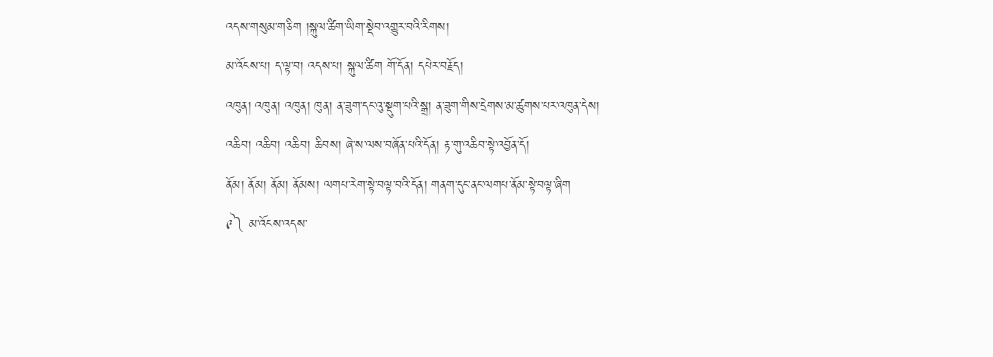འདས་གསུམ་གཅིག །སྐུལ་ཚིག་ཡིག་སྡེབ་འགྱུར་བའི་རིགས།
མ་འོངས་པ། ད་ལྟ་བ། འདས་པ། སྐུལ་ཚིག གོ་དོན། དཔེར་བརྗོད།
འཁུན། འཁུན། འཁུན། ཁུན། ན་ཟུག་དང་འུ་སྡུག་པའི་སྒྲ། ན་ཟུག་གིས་དྲེགས་མ་ཚུགས་པར་འཁུན་དེས།
འཆིབ། འཆིབ། འཆིབ། ཆིབས། ཞེ་ས་ལས་བཞོན་པའི་དོན། རྟ་གུ་འཆིབ་སྟེ་འབྱོན་དོ།
ནོམ། ནོམ། ནོམ། ནོམས། ལགཔ་རེག་སྟེ་བལྟ་བའི་དོན། གནག་དུང་ནང་ལགཔ་ནོམ་སྟེ་བལྟ་ཞིག
༩༽ མ་འོངས་འདས་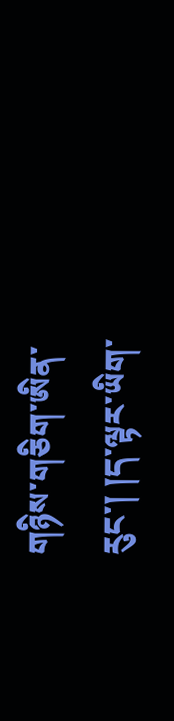གཉིས་གཅིག་ཨིན་རུང་། །ད་ལྟར་ཡིག་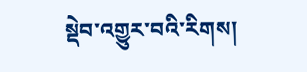སྡེབ་འགྱུར་བའི་རིགས།